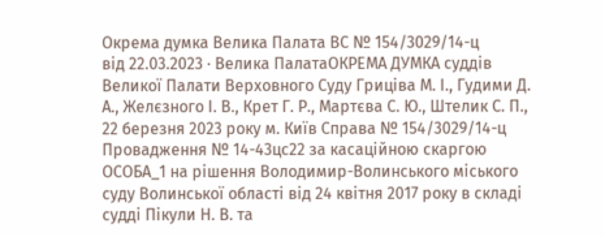Окрема думка Велика Палата ВС № 154/3029/14-ц
від 22.03.2023 · Велика ПалатаОКРЕМА ДУМКА суддів Великої Палати Верховного Суду Гриціва М. І., Гудими Д. А., Желєзного І. В., Крет Г. Р., Мартєва С. Ю., Штелик С. П., 22 березня 2023 року м. Київ Справа № 154/3029/14-ц Провадження № 14-43цс22 за касаційною скаргою ОСОБА_1 на рішення Володимир-Волинського міського суду Волинської області від 24 квітня 2017 року в складі судді Пікули Н. В. та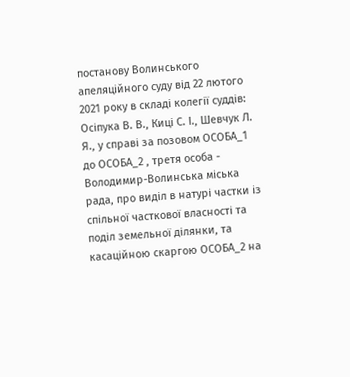постанову Волинського апеляційного суду від 22 лютого 2021 року в складі колегії суддів: Осіпука В. В., Киці С. І., Шевчук Л. Я., у справі за позовом ОСОБА_1 до ОСОБА_2 , третя особа - Володимир-Волинська міська рада, про виділ в натурі частки із спільної часткової власності та поділ земельної ділянки, та касаційною скаргою ОСОБА_2 на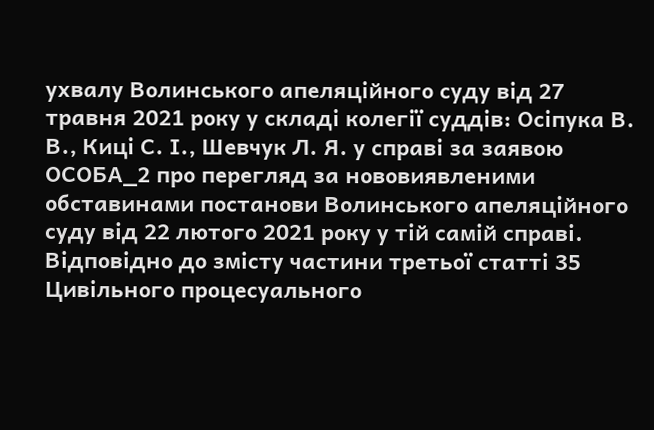ухвалу Волинського апеляційного суду від 27 травня 2021 року у складі колегії суддів: Осіпука В. В., Киці С. І., Шевчук Л. Я. у справі за заявою ОСОБА_2 про перегляд за нововиявленими обставинами постанови Волинського апеляційного суду від 22 лютого 2021 року у тій самій справі. Відповідно до змісту частини третьої статті 35 Цивільного процесуального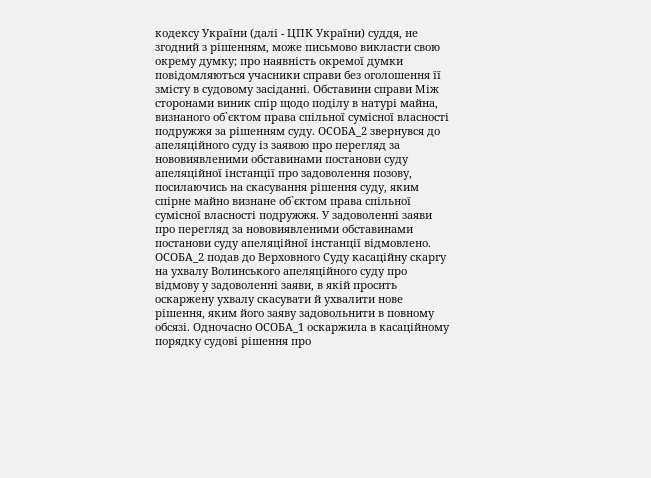кодексу України (далі - ЦПК України) суддя, не згодний з рішенням, може письмово викласти свою окрему думку; про наявність окремої думки повідомляються учасники справи без оголошення її змісту в судовому засіданні. Обставини справи Між сторонами виник спір щодо поділу в натурі майна, визнаного об`єктом права спільної сумісної власності подружжя за рішенням суду. ОСОБА_2 звернувся до апеляційного суду із заявою про перегляд за нововиявленими обставинами постанови суду апеляційної інстанції про задоволення позову, посилаючись на скасування рішення суду, яким спірне майно визнане об`єктом права спільної сумісної власності подружжя. У задоволенні заяви про перегляд за нововиявленими обставинами постанови суду апеляційної інстанції відмовлено. ОСОБА_2 подав до Верховного Суду касаційну скаргу на ухвалу Волинського апеляційного суду про відмову у задоволенні заяви, в якій просить оскаржену ухвалу скасувати й ухвалити нове рішення, яким його заяву задовольнити в повному обсязі. Одночасно ОСОБА_1 оскаржила в касаційному порядку судові рішення про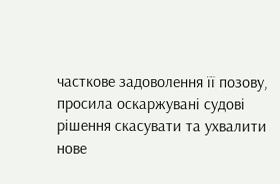часткове задоволення її позову, просила оскаржувані судові рішення скасувати та ухвалити нове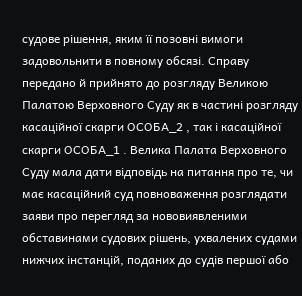судове рішення, яким її позовні вимоги задовольнити в повному обсязі. Справу передано й прийнято до розгляду Великою Палатою Верховного Суду як в частині розгляду касаційної скарги ОСОБА_2 , так і касаційної скарги ОСОБА_1 . Велика Палата Верховного Суду мала дати відповідь на питання про те, чи має касаційний суд повноваження розглядати заяви про перегляд за нововиявленими обставинами судових рішень, ухвалених судами нижчих інстанцій, поданих до судів першої або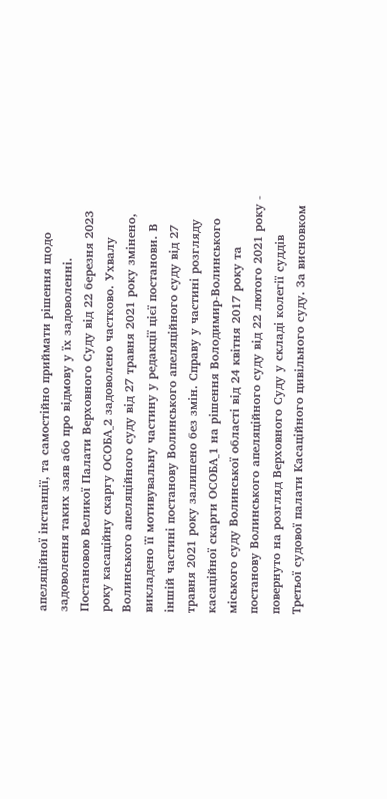апеляційної інстанції, та самостійно приймати рішення щодо задоволення таких заяв або про відмову у їх задоволенні. Постановою Великої Палати Верховного Суду від 22 березня 2023 року касаційну скаргу ОСОБА_2 задоволено частково. Ухвалу Волинського апеляційного суду від 27 травня 2021 року змінено, викладено її мотивувальну частину у редакції цієї постанови. В іншій частині постанову Волинського апеляційного суду від 27 травня 2021 року залишено без змін. Справу у частині розгляду касаційної скарги ОСОБА_1 на рішення Володимир-Волинського міського суду Волинської області від 24 квітня 2017 року та постанову Волинського апеляційного суду від 22 лютого 2021 року - повернуто на розгляд Верховного Суду у складі колегії суддів Третьої судової палати Касаційного цивільного суду. За висновком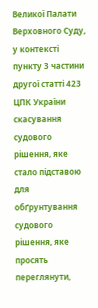Великої Палати Верховного Суду, у контексті пункту 3 частини другої статті 423 ЦПК України скасування судового рішення, яке стало підставою для обґрунтування судового рішення, яке просять переглянути,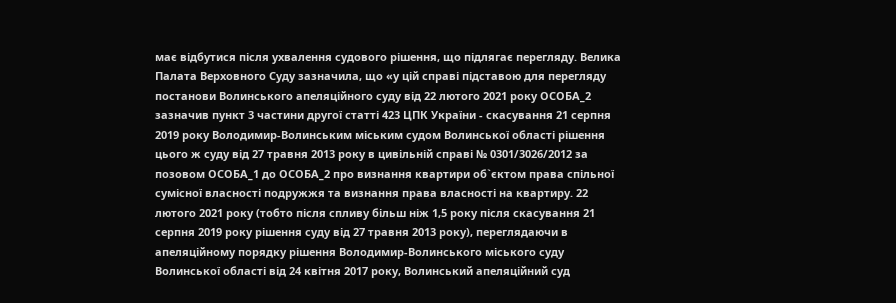має відбутися після ухвалення судового рішення, що підлягає перегляду. Велика Палата Верховного Суду зазначила, що «у цій справі підставою для перегляду постанови Волинського апеляційного суду від 22 лютого 2021 року ОСОБА_2 зазначив пункт 3 частини другої статті 423 ЦПК України - скасування 21 серпня 2019 року Володимир-Волинським міським судом Волинської області рішення цього ж суду від 27 травня 2013 року в цивільній справі № 0301/3026/2012 за позовом ОСОБА_1 до ОСОБА_2 про визнання квартири об`єктом права спільної сумісної власності подружжя та визнання права власності на квартиру. 22 лютого 2021 року (тобто після спливу більш ніж 1,5 року після скасування 21 серпня 2019 року рішення суду від 27 травня 2013 року), переглядаючи в апеляційному порядку рішення Володимир-Волинського міського суду Волинської області від 24 квітня 2017 року, Волинський апеляційний суд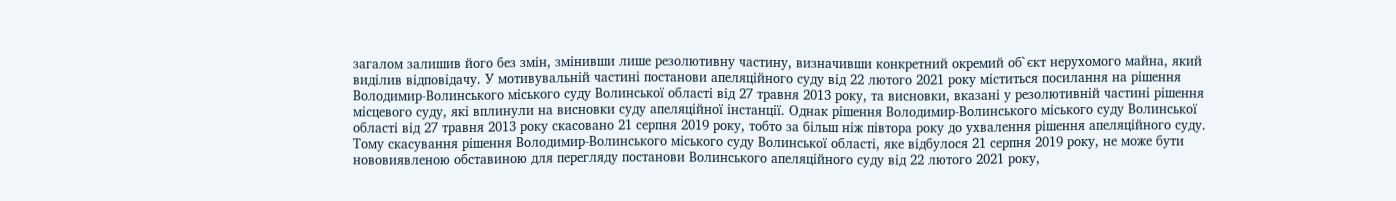загалом залишив його без змін, змінивши лише резолютивну частину, визначивши конкретний окремий об`єкт нерухомого майна, який виділив відповідачу. У мотивувальній частині постанови апеляційного суду від 22 лютого 2021 року міститься посилання на рішення Володимир-Волинського міського суду Волинської області від 27 травня 2013 року, та висновки, вказані у резолютивній частині рішення місцевого суду, які вплинули на висновки суду апеляційної інстанції. Однак рішення Володимир-Волинського міського суду Волинської області від 27 травня 2013 року скасовано 21 серпня 2019 року, тобто за більш ніж півтора року до ухвалення рішення апеляційного суду. Тому скасування рішення Володимир-Волинського міського суду Волинської області, яке відбулося 21 серпня 2019 року, не може бути нововиявленою обставиною для перегляду постанови Волинського апеляційного суду від 22 лютого 2021 року,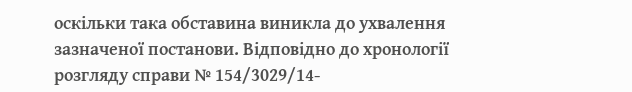оскільки така обставина виникла до ухвалення зазначеної постанови. Відповідно до хронології розгляду справи № 154/3029/14-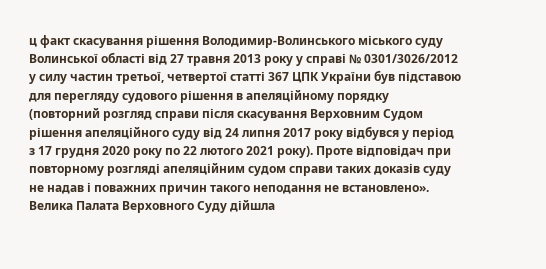ц факт скасування рішення Володимир-Волинського міського суду Волинської області від 27 травня 2013 року у справі № 0301/3026/2012 у силу частин третьої, четвертої статті 367 ЦПК України був підставою для перегляду судового рішення в апеляційному порядку (повторний розгляд справи після скасування Верховним Судом рішення апеляційного суду від 24 липня 2017 року відбувся у період з 17 грудня 2020 року по 22 лютого 2021 року). Проте відповідач при повторному розгляді апеляційним судом справи таких доказів суду не надав і поважних причин такого неподання не встановлено». Велика Палата Верховного Суду дійшла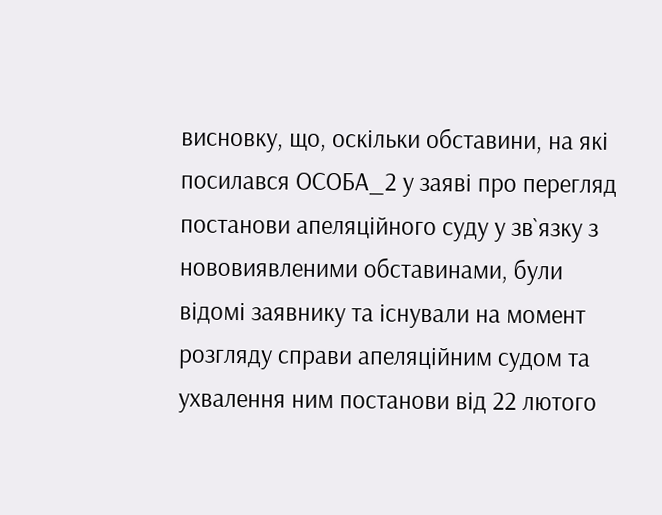висновку, що, оскільки обставини, на які посилався ОСОБА_2 у заяві про перегляд постанови апеляційного суду у зв`язку з нововиявленими обставинами, були відомі заявнику та існували на момент розгляду справи апеляційним судом та ухвалення ним постанови від 22 лютого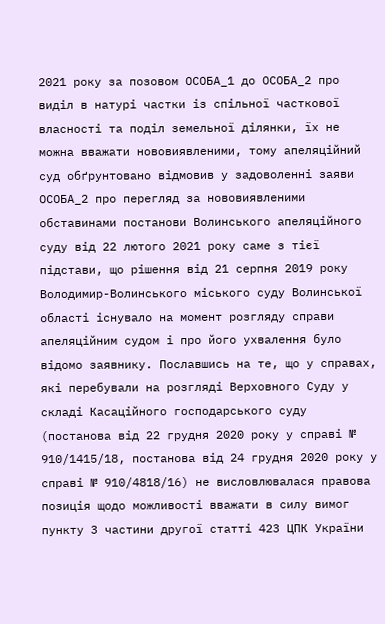2021 року за позовом ОСОБА_1 до ОСОБА_2 про виділ в натурі частки із спільної часткової власності та поділ земельної ділянки, їх не можна вважати нововиявленими, тому апеляційний суд обґрунтовано відмовив у задоволенні заяви ОСОБА_2 про перегляд за нововиявленими обставинами постанови Волинського апеляційного суду від 22 лютого 2021 року саме з тієї підстави, що рішення від 21 серпня 2019 року Володимир-Волинського міського суду Волинської області існувало на момент розгляду справи апеляційним судом і про його ухвалення було відомо заявнику. Пославшись на те, що у справах, які перебували на розгляді Верховного Суду у складі Касаційного господарського суду (постанова від 22 грудня 2020 року у справі № 910/1415/18, постанова від 24 грудня 2020 року у справі № 910/4818/16) не висловлювалася правова позиція щодо можливості вважати в силу вимог пункту 3 частини другої статті 423 ЦПК України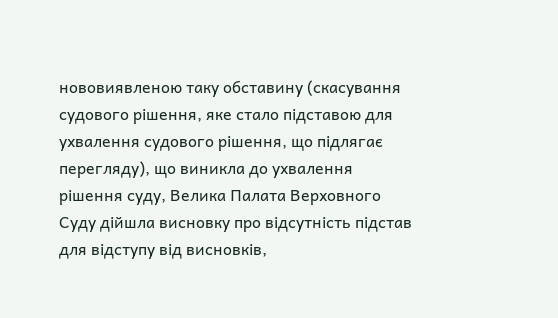нововиявленою таку обставину (скасування судового рішення, яке стало підставою для ухвалення судового рішення, що підлягає перегляду), що виникла до ухвалення рішення суду, Велика Палата Верховного Суду дійшла висновку про відсутність підстав для відступу від висновків,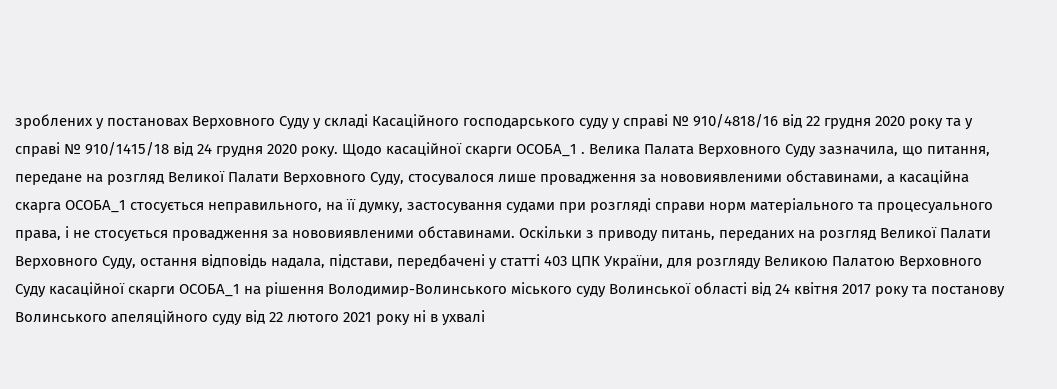зроблених у постановах Верховного Суду у складі Касаційного господарського суду у справі № 910/4818/16 від 22 грудня 2020 року та у справі № 910/1415/18 від 24 грудня 2020 року. Щодо касаційної скарги ОСОБА_1 . Велика Палата Верховного Суду зазначила, що питання, передане на розгляд Великої Палати Верховного Суду, стосувалося лише провадження за нововиявленими обставинами, а касаційна скарга ОСОБА_1 стосується неправильного, на її думку, застосування судами при розгляді справи норм матеріального та процесуального права, і не стосується провадження за нововиявленими обставинами. Оскільки з приводу питань, переданих на розгляд Великої Палати Верховного Суду, остання відповідь надала, підстави, передбачені у статті 403 ЦПК України, для розгляду Великою Палатою Верховного Суду касаційної скарги ОСОБА_1 на рішення Володимир-Волинського міського суду Волинської області від 24 квітня 2017 року та постанову Волинського апеляційного суду від 22 лютого 2021 року ні в ухвалі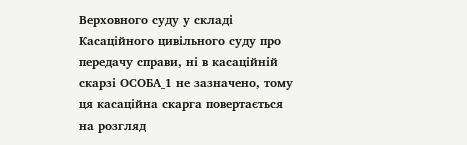Верховного суду у складі Касаційного цивільного суду про передачу справи, ні в касаційній скарзі ОСОБА_1 не зазначено, тому ця касаційна скарга повертається на розгляд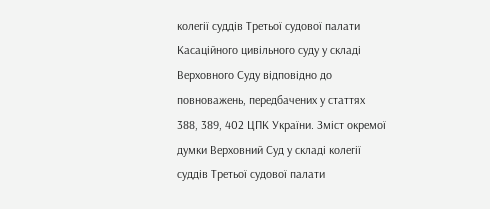колегії суддів Третьої судової палати Касаційного цивільного суду у складі Верховного Суду відповідно до повноважень, передбачених у статтях 388, 389, 402 ЦПК України. Зміст окремої думки Верховний Суд у складі колегії суддів Третьої судової палати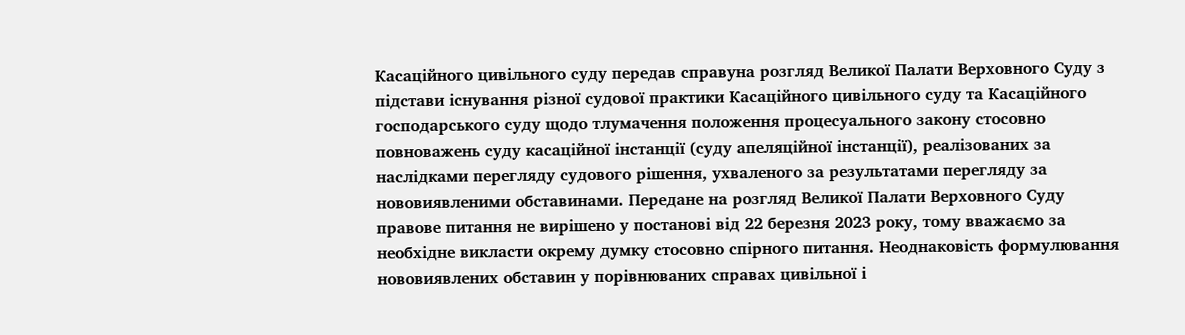Касаційного цивільного суду передав справуна розгляд Великої Палати Верховного Суду з підстави існування різної судової практики Касаційного цивільного суду та Касаційного господарського суду щодо тлумачення положення процесуального закону стосовно повноважень суду касаційної інстанції (суду апеляційної інстанції), реалізованих за наслідками перегляду судового рішення, ухваленого за результатами перегляду за нововиявленими обставинами. Передане на розгляд Великої Палати Верховного Суду правове питання не вирішено у постанові від 22 березня 2023 року, тому вважаємо за необхідне викласти окрему думку стосовно спірного питання. Неоднаковість формулювання нововиявлених обставин у порівнюваних справах цивільної і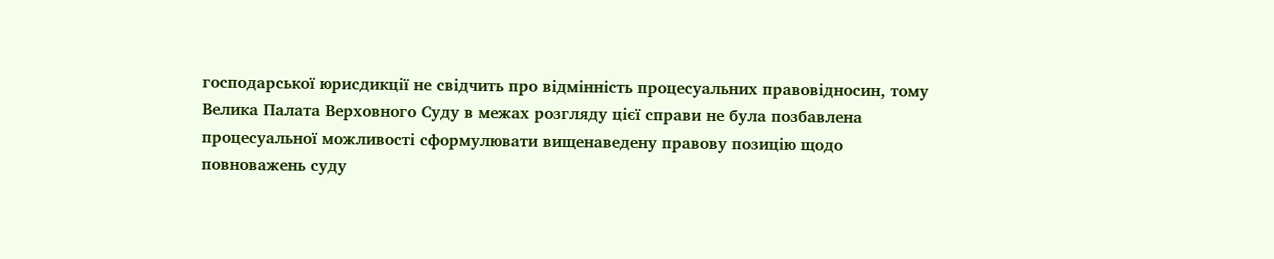господарської юрисдикції не свідчить про відмінність процесуальних правовідносин, тому Велика Палата Верховного Суду в межах розгляду цієї справи не була позбавлена процесуальної можливості сформулювати вищенаведену правову позицію щодо повноважень суду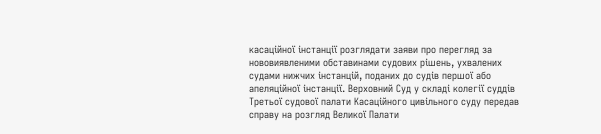касаційної інстанції розглядати заяви про перегляд за нововиявленими обставинами судових рішень, ухвалених судами нижчих інстанцій, поданих до судів першої або апеляційної інстанції. Верховний Суд у складі колегії суддів Третьої судової палати Касаційного цивільного суду передав справу на розгляд Великої Палати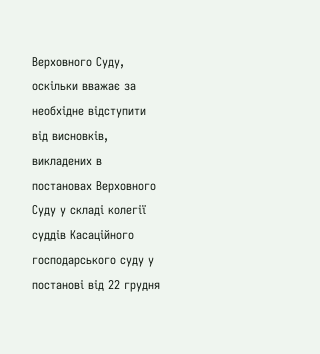Верховного Суду, оскільки вважає за необхідне відступити від висновків, викладених в постановах Верховного Суду у складі колегії суддів Касаційного господарського суду у постанові від 22 грудня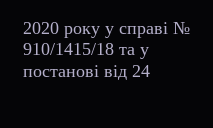2020 року у справі № 910/1415/18 та у постанові від 24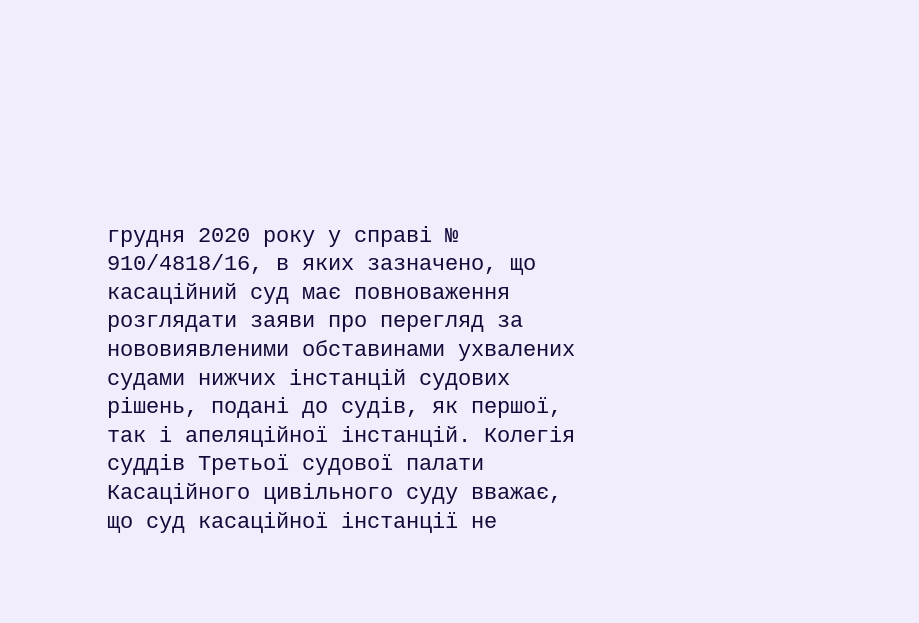грудня 2020 року у справі № 910/4818/16, в яких зазначено, що касаційний суд має повноваження розглядати заяви про перегляд за нововиявленими обставинами ухвалених судами нижчих інстанцій судових рішень, подані до судів, як першої, так і апеляційної інстанцій. Колегія суддів Третьої судової палати Касаційного цивільного суду вважає, що суд касаційної інстанції не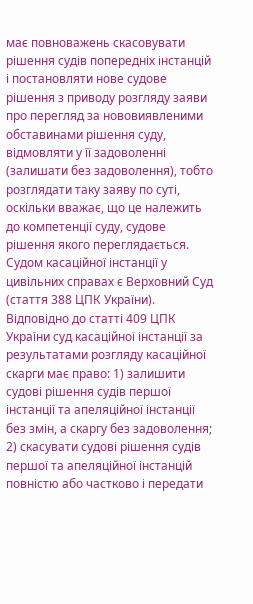має повноважень скасовувати рішення судів попередніх інстанцій і постановляти нове судове рішення з приводу розгляду заяви про перегляд за нововиявленими обставинами рішення суду, відмовляти у її задоволенні (залишати без задоволення), тобто розглядати таку заяву по суті, оскільки вважає, що це належить до компетенції суду, судове рішення якого переглядається. Судом касаційної інстанції у цивільних справах є Верховний Суд (стаття 388 ЦПК України). Відповідно до статті 409 ЦПК України суд касаційної інстанції за результатами розгляду касаційної скарги має право: 1) залишити судові рішення судів першої інстанції та апеляційної інстанції без змін, а скаргу без задоволення; 2) скасувати судові рішення судів першої та апеляційної інстанцій повністю або частково і передати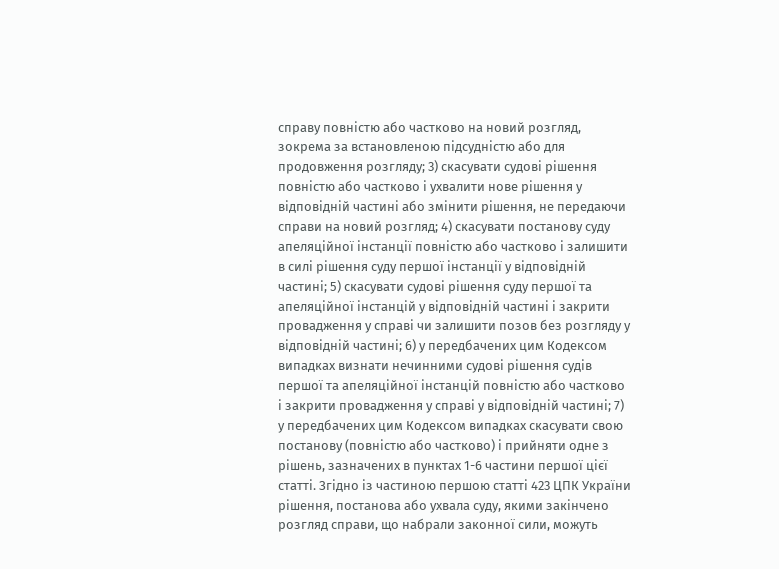справу повністю або частково на новий розгляд, зокрема за встановленою підсудністю або для продовження розгляду; 3) скасувати судові рішення повністю або частково і ухвалити нове рішення у відповідній частині або змінити рішення, не передаючи справи на новий розгляд; 4) скасувати постанову суду апеляційної інстанції повністю або частково і залишити в силі рішення суду першої інстанції у відповідній частині; 5) скасувати судові рішення суду першої та апеляційної інстанцій у відповідній частині і закрити провадження у справі чи залишити позов без розгляду у відповідній частині; 6) у передбачених цим Кодексом випадках визнати нечинними судові рішення судів першої та апеляційної інстанцій повністю або частково і закрити провадження у справі у відповідній частині; 7) у передбачених цим Кодексом випадках скасувати свою постанову (повністю або частково) і прийняти одне з рішень, зазначених в пунктах 1-6 частини першої цієї статті. Згідно із частиною першою статті 423 ЦПК України рішення, постанова або ухвала суду, якими закінчено розгляд справи, що набрали законної сили, можуть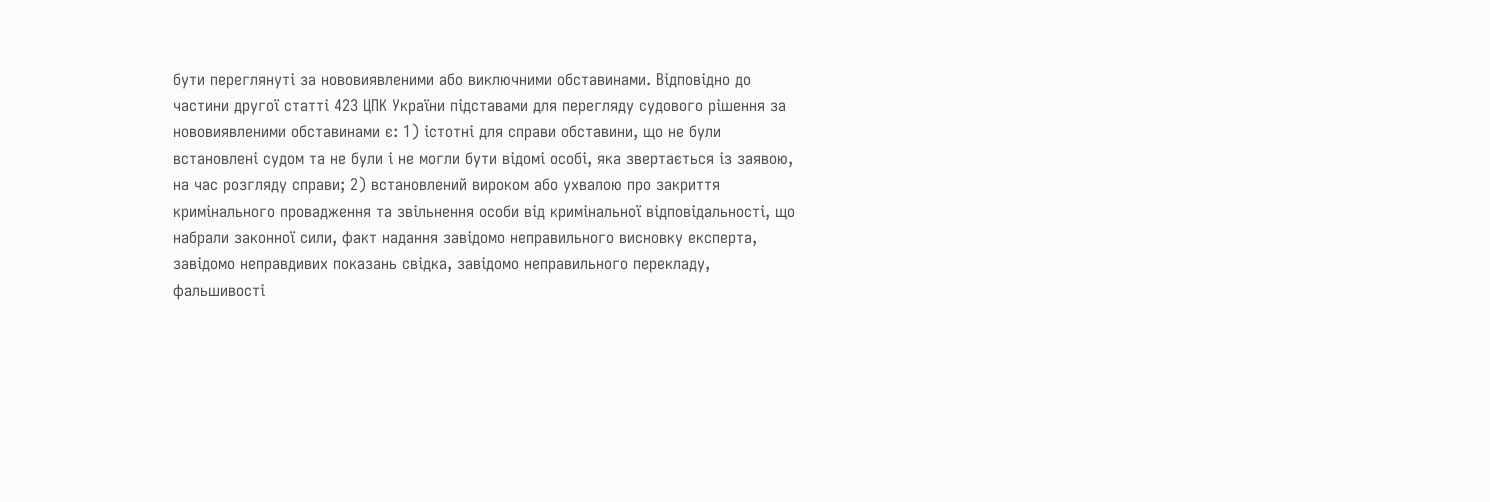бути переглянуті за нововиявленими або виключними обставинами. Відповідно до частини другої статті 423 ЦПК України підставами для перегляду судового рішення за нововиявленими обставинами є: 1) істотні для справи обставини, що не були встановлені судом та не були і не могли бути відомі особі, яка звертається із заявою, на час розгляду справи; 2) встановлений вироком або ухвалою про закриття кримінального провадження та звільнення особи від кримінальної відповідальності, що набрали законної сили, факт надання завідомо неправильного висновку експерта, завідомо неправдивих показань свідка, завідомо неправильного перекладу, фальшивості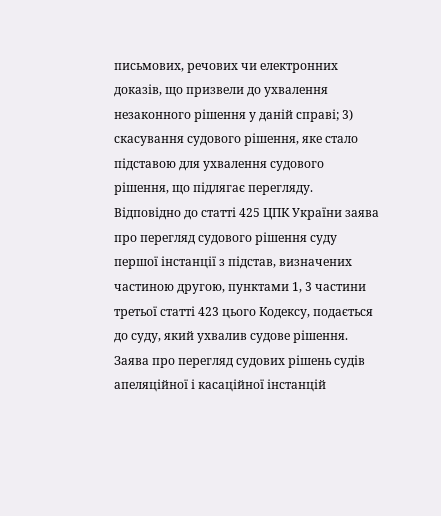письмових, речових чи електронних доказів, що призвели до ухвалення незаконного рішення у даній справі; 3) скасування судового рішення, яке стало підставою для ухвалення судового рішення, що підлягає перегляду. Відповідно до статті 425 ЦПК України заява про перегляд судового рішення суду першої інстанції з підстав, визначених частиною другою, пунктами 1, 3 частини третьої статті 423 цього Кодексу, подається до суду, який ухвалив судове рішення. Заява про перегляд судових рішень судів апеляційної і касаційної інстанцій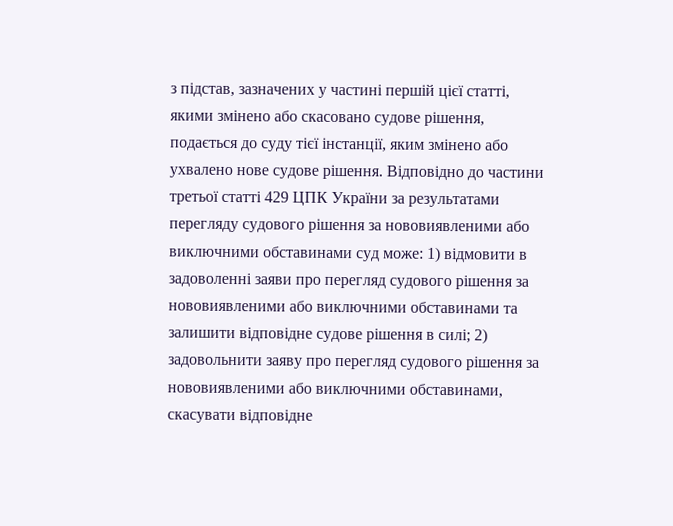з підстав, зазначених у частині першій цієї статті, якими змінено або скасовано судове рішення, подається до суду тієї інстанції, яким змінено або ухвалено нове судове рішення. Відповідно до частини третьої статті 429 ЦПК України за результатами перегляду судового рішення за нововиявленими або виключними обставинами суд може: 1) відмовити в задоволенні заяви про перегляд судового рішення за нововиявленими або виключними обставинами та залишити відповідне судове рішення в силі; 2) задовольнити заяву про перегляд судового рішення за нововиявленими або виключними обставинами, скасувати відповідне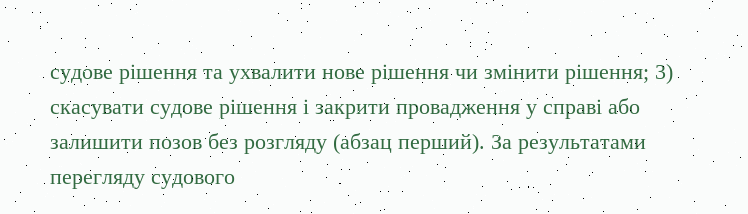судове рішення та ухвалити нове рішення чи змінити рішення; 3) скасувати судове рішення і закрити провадження у справі або залишити позов без розгляду (абзац перший). За результатами перегляду судового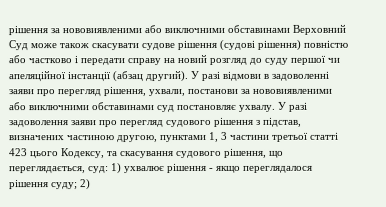рішення за нововиявленими або виключними обставинами Верховний Суд може також скасувати судове рішення (судові рішення) повністю або частково і передати справу на новий розгляд до суду першої чи апеляційної інстанції (абзац другий). У разі відмови в задоволенні заяви про перегляд рішення, ухвали, постанови за нововиявленими або виключними обставинами суд постановляє ухвалу. У разі задоволення заяви про перегляд судового рішення з підстав, визначених частиною другою, пунктами 1, 3 частини третьої статті 423 цього Кодексу, та скасування судового рішення, що переглядається, суд: 1) ухвалює рішення - якщо переглядалося рішення суду; 2)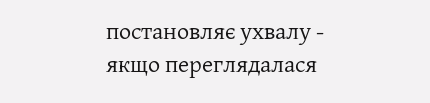постановляє ухвалу - якщо переглядалася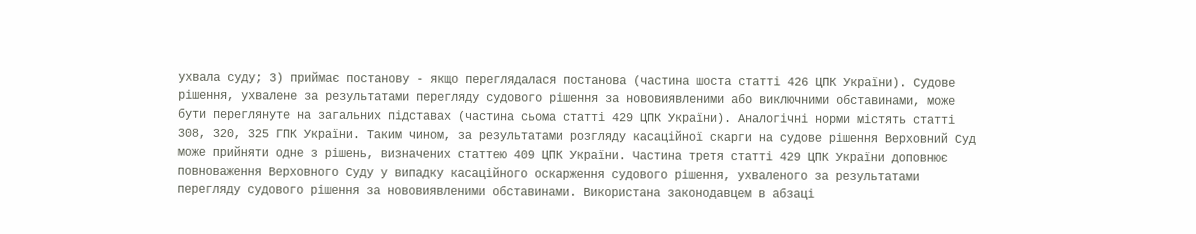ухвала суду; 3) приймає постанову - якщо переглядалася постанова (частина шоста статті 426 ЦПК України). Судове рішення, ухвалене за результатами перегляду судового рішення за нововиявленими або виключними обставинами, може бути переглянуте на загальних підставах (частина сьома статті 429 ЦПК України). Аналогічні норми містять статті 308, 320, 325 ГПК України. Таким чином, за результатами розгляду касаційної скарги на судове рішення Верховний Суд може прийняти одне з рішень, визначених статтею 409 ЦПК України. Частина третя статті 429 ЦПК України доповнює повноваження Верховного Суду у випадку касаційного оскарження судового рішення, ухваленого за результатами перегляду судового рішення за нововиявленими обставинами. Використана законодавцем в абзаці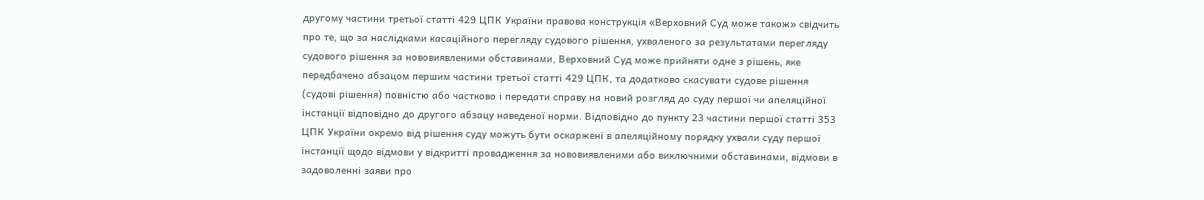другому частини третьої статті 429 ЦПК України правова конструкція «Верховний Суд може також» свідчить про те, що за наслідками касаційного перегляду судового рішення, ухваленого за результатами перегляду судового рішення за нововиявленими обставинами, Верховний Суд може прийняти одне з рішень, яке передбачено абзацом першим частини третьої статті 429 ЦПК, та додатково скасувати судове рішення (судові рішення) повністю або частково і передати справу на новий розгляд до суду першої чи апеляційної інстанції відповідно до другого абзацу наведеної норми. Відповідно до пункту 23 частини першої статті 353 ЦПК України окремо від рішення суду можуть бути оскаржені в апеляційному порядку ухвали суду першої інстанції щодо відмови у відкритті провадження за нововиявленими або виключними обставинами, відмови в задоволенні заяви про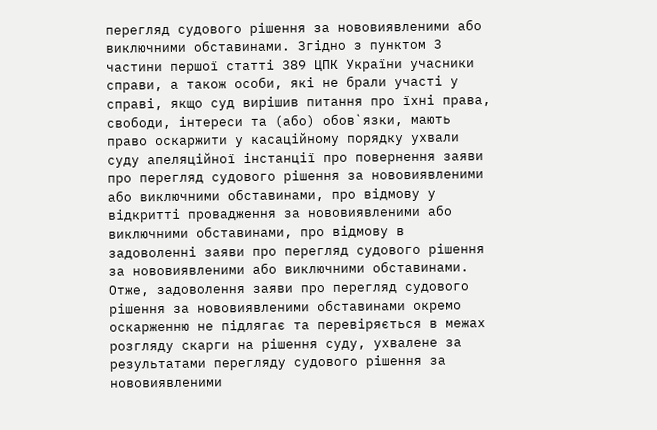перегляд судового рішення за нововиявленими або виключними обставинами. Згідно з пунктом 3 частини першої статті 389 ЦПК України учасники справи, а також особи, які не брали участі у справі, якщо суд вирішив питання про їхні права, свободи, інтереси та (або) обов`язки, мають право оскаржити у касаційному порядку ухвали суду апеляційної інстанції про повернення заяви про перегляд судового рішення за нововиявленими або виключними обставинами, про відмову у відкритті провадження за нововиявленими або виключними обставинами, про відмову в задоволенні заяви про перегляд судового рішення за нововиявленими або виключними обставинами. Отже, задоволення заяви про перегляд судового рішення за нововиявленими обставинами окремо оскарженню не підлягає та перевіряється в межах розгляду скарги на рішення суду, ухвалене за результатами перегляду судового рішення за нововиявленими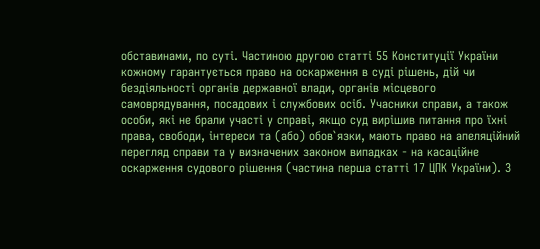обставинами, по суті. Частиною другою статті 55 Конституції України кожному гарантується право на оскарження в суді рішень, дій чи бездіяльності органів державної влади, органів місцевого самоврядування, посадових і службових осіб. Учасники справи, а також особи, які не брали участі у справі, якщо суд вирішив питання про їхні права, свободи, інтереси та (або) обов`язки, мають право на апеляційний перегляд справи та у визначених законом випадках - на касаційне оскарження судового рішення (частина перша статті 17 ЦПК України). З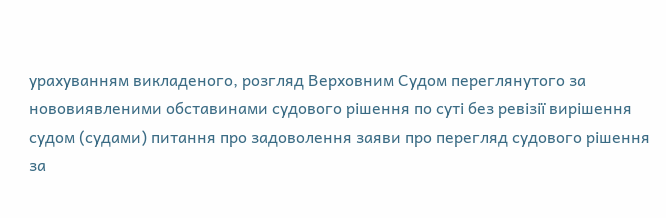урахуванням викладеного, розгляд Верховним Судом переглянутого за нововиявленими обставинами судового рішення по суті без ревізії вирішення судом (судами) питання про задоволення заяви про перегляд судового рішення за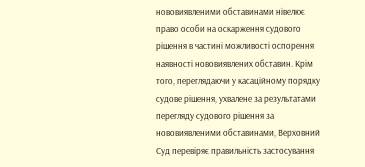нововиявленими обставинами нівелює право особи на оскарження судового рішення в частині можливості оспорення наявності нововиявлених обставин. Крім того, переглядаючи у касаційному порядку судове рішення, ухвалене за результатами перегляду судового рішення за нововиявленими обставинами, Верховний Суд перевіряє правильність застосування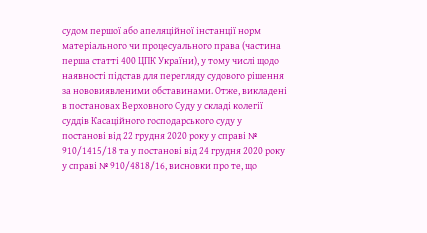судом першої або апеляційної інстанції норм матеріального чи процесуального права (частина перша статті 400 ЦПК України), у тому числі щодо наявності підстав для перегляду судового рішення за нововиявленими обставинами. Отже, викладені в постановах Верховного Суду у складі колегії суддів Касаційного господарського суду у постанові від 22 грудня 2020 року у справі № 910/1415/18 та у постанові від 24 грудня 2020 року у справі № 910/4818/16, висновки про те, що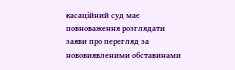касаційний суд має повноваження розглядати заяви про перегляд за нововиявленими обставинами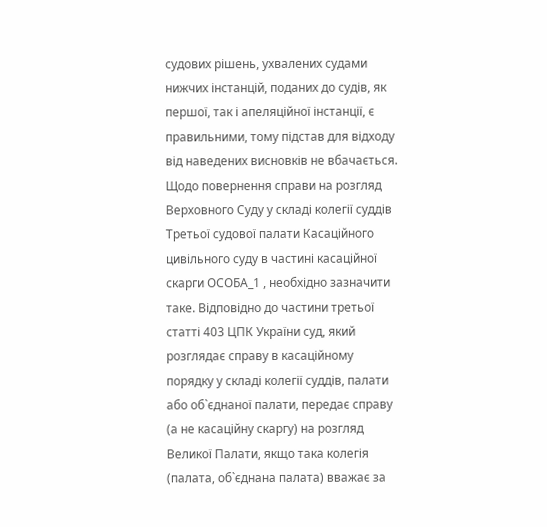судових рішень, ухвалених судами нижчих інстанцій, поданих до судів, як першої, так і апеляційної інстанції, є правильними, тому підстав для відходу від наведених висновків не вбачається. Щодо повернення справи на розгляд Верховного Суду у складі колегії суддів Третьої судової палати Касаційного цивільного суду в частині касаційної скарги ОСОБА_1 , необхідно зазначити таке. Відповідно до частини третьої статті 403 ЦПК України суд, який розглядає справу в касаційному порядку у складі колегії суддів, палати або об`єднаної палати, передає справу (а не касаційну скаргу) на розгляд Великої Палати, якщо така колегія (палата, об`єднана палата) вважає за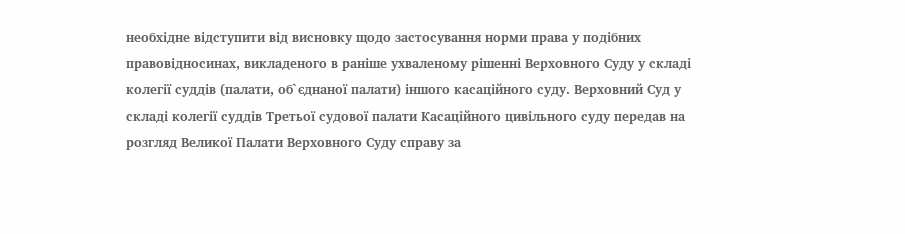необхідне відступити від висновку щодо застосування норми права у подібних правовідносинах, викладеного в раніше ухваленому рішенні Верховного Суду у складі колегії суддів (палати, об`єднаної палати) іншого касаційного суду. Верховний Суд у складі колегії суддів Третьої судової палати Касаційного цивільного суду передав на розгляд Великої Палати Верховного Суду справу за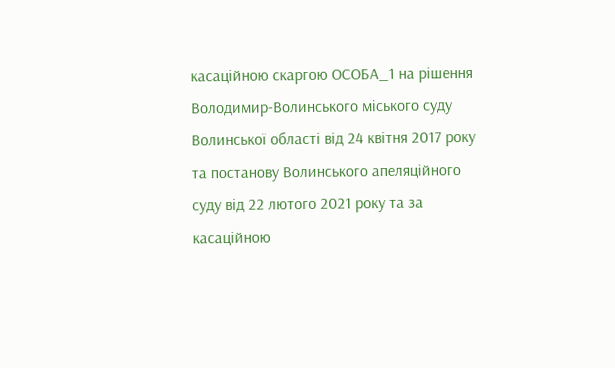касаційною скаргою ОСОБА_1 на рішення Володимир-Волинського міського суду Волинської області від 24 квітня 2017 року та постанову Волинського апеляційного суду від 22 лютого 2021 року та за касаційною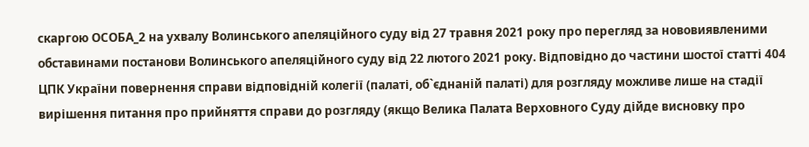скаргою ОСОБА_2 на ухвалу Волинського апеляційного суду від 27 травня 2021 року про перегляд за нововиявленими обставинами постанови Волинського апеляційного суду від 22 лютого 2021 року. Відповідно до частини шостої статті 404 ЦПК України повернення справи відповідній колегії (палаті, об`єднаній палаті) для розгляду можливе лише на стадії вирішення питання про прийняття справи до розгляду (якщо Велика Палата Верховного Суду дійде висновку про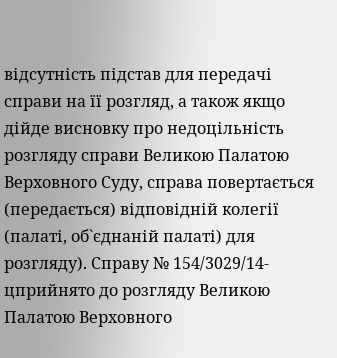відсутність підстав для передачі справи на її розгляд, а також якщо дійде висновку про недоцільність розгляду справи Великою Палатою Верховного Суду, справа повертається (передається) відповідній колегії (палаті, об`єднаній палаті) для розгляду). Справу № 154/3029/14-цприйнято до розгляду Великою Палатою Верховного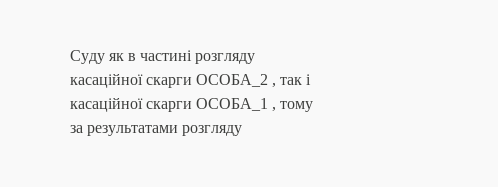Суду як в частині розгляду касаційної скарги ОСОБА_2 , так і касаційної скарги ОСОБА_1 , тому за результатами розгляду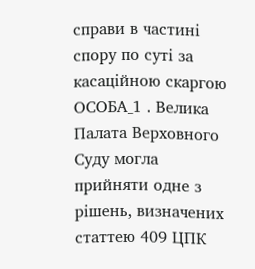справи в частині спору по суті за касаційною скаргою ОСОБА_1 . Велика Палата Верховного Суду могла прийняти одне з рішень, визначених статтею 409 ЦПК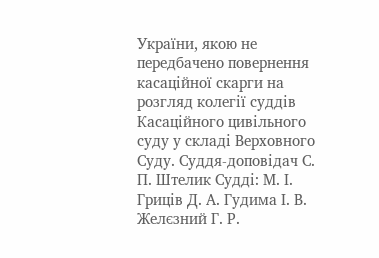України, якою не передбачено повернення касаційної скарги на розгляд колегії суддів Касаційного цивільного суду у складі Верховного Суду. Суддя-доповідач С. П. Штелик Судді: М. І. Гриців Д. А. Гудима І. В. Желєзний Г. Р.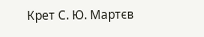Крет С. Ю. Мартєв